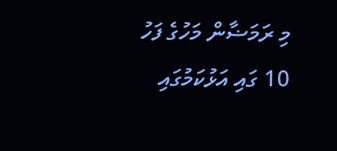މި ރަމަޟާން މަހުގެ ފަހު 10 ގައި އަޅުކަމުގައި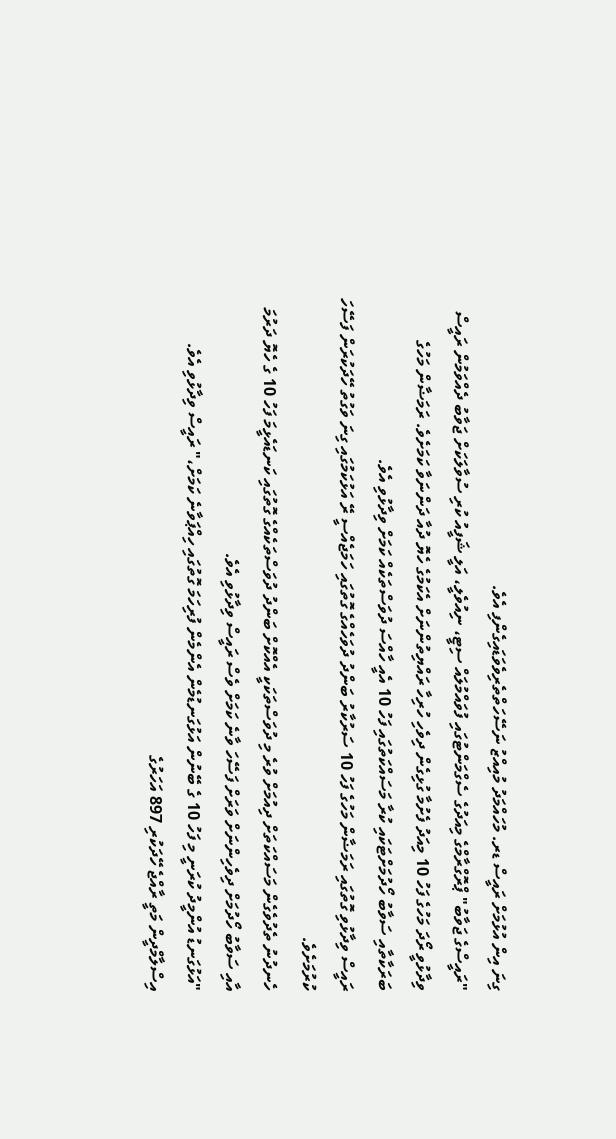ގިނަ އިން އުޅުމަށް ރައީސް ޑރ. މުހައްމަދު މުއިއްޒު ނަސޭހަތްތެރިވެވަޑައިގެންފި އެވެ.
"ރައީސްގެ ޖަވާބު" ޕްރޮގްރާމްގެ މިއަދުގެ ސެގްމަންޓުގައި ފުވައްމުލައް ސިޓީ، ނިއުވެލީ، އަލީ ޝަފީއު ކުރި ސުވާލަކަށް ޖަވާބު ދެއްވަމުން ރައީސް ވިދާޅުވީ ރޯދަ މަހުގެ ފަހު 10 މިއަދު ފެށުމާ ގުޅިގެން ދިވެހި ހުރިހާ ރައްޔިތުންނަށް އެކަމުގެ ހެޔޮ ދުއާ ދަންނަވާ ކަމަށެވެ. ރަމަޟާން މަހުގެ ބަރަކާތާއި ސަވާބު ހޯދުމަށްޓަކައި ކުރާ މަސައްކަތުގައި ފަހު 10 އެއީ ހާއްސަ ދުވަސްތަކެއް ކަމަށް ވިދާޅުވި އެވެ.
ރައީސް ވިދާޅުވި ގޮތުގައި ރަމަޟާން މަހުގެ ފަހު 10 ސަރުކާރު ބަންދު ދުވަހެއްގެ ގޮތުގައި ހަމަޖެއްސީ ރޭ އަޅުކަމުގައި ގިނަ ވަގުތު ހޭދަކުރަން ފަސޭހަ ކުރުމަށެވެ.
ހެނދުނު ތެދުވެގެން މަސައްކަތަށް ދިއުމަށް ވުރެ މި ދުވަސްތަކަކީ އެއްކޮށް ބަންދު ދުވަސްތަކެއްގެ ގޮތުގައި ކަނޑައެޅީމަ ފަހު 10 ގެ ހެޔޮ ދަރުމަ އާއި ސަވާބު ހޯދުމަށް ދިވެހިންނަށް ވަރަށް ފަސޭހަ ވާނެ ކަމަށް ވެސް ރައީސް ވިދާޅުވި އެވެ.
"އަޅުގަނޑު އުންމީދު ކުރަނީ މި ފަހު 10 ގެ ބޭނުން އަޅުގަނޑުމެން އެންމެން ފުރިހަމަ ގޮތުގައި ހިއްޕަވާނެ ކަމަށް،" ރައީސް ވިދާޅުވި އެވެ.
އިސްލާމްދީން މަތީ ރާއްޖެ ހޭދަކުރި 897 އަހަރުގެ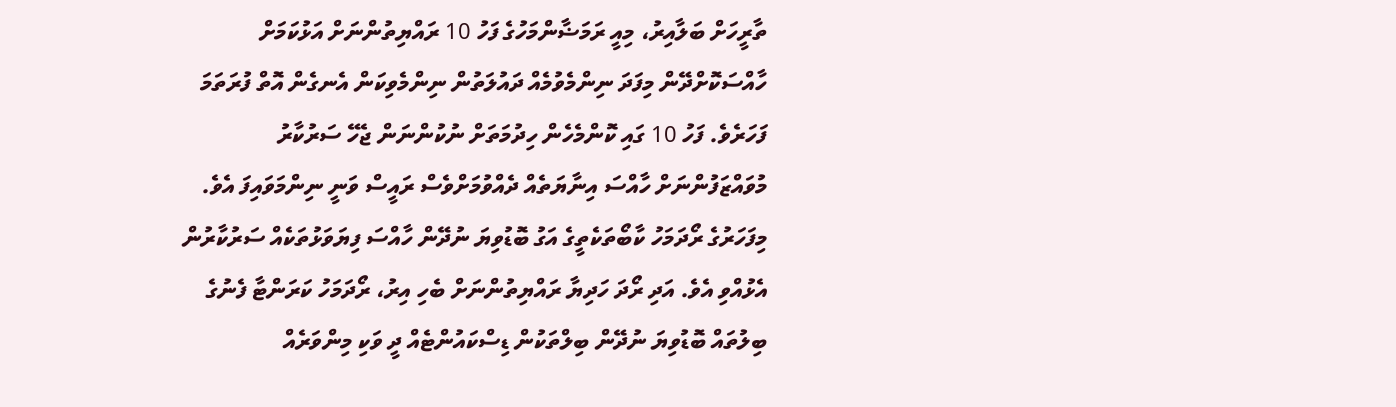ތާރީހަށް ބަލާއިރު، މިއީ ރަމަޟާންމަހުގެ ފަހު 10 ރައްޔިތުންނަށް އަޅުކަމަށް ހާއްސަކޮށްދޭން މިފަދަ ނިންމެވުމެއް ދައުލަތުން ނިންމެވިކަން އެނގެން އޮތް ފުރަތަމަ ފަހަރެވެ. ފަހު 10 ގައި ކޮންމެހެން ހިދުމަތަށް ނުކުންނަން ޖެހޭ ސަރުކާރު މުވައްޒަފުންނަށް ހާއްސަ އިނާޔަތެއް ދެއްވުމަށްވެސް ރައީސް ވަނީ ނިންމަވައިފަ އެވެ.
މިފަހަރުގެ ރޯދަމަހު ކާބޯތަކެތީގެ އަގު ބޮޑުވިޔަ ނުދޭން ހާއްސަ ފިޔަވަޅުތަކެއް ސަރުކާރުން އެޅުއްވި އެވެ. އަދި ރޯދަ ހަދިޔާ ރައްޔިތުންނަށް ބެހި އިރު، ރޯދަމަހު ކަރަންޓާ ފެނުގެ ބިލުތައް ބޮޑުވިޔަ ނުދޭން ބިލްތަކުން ޑިސްކައުންޓެއް ދީ ވަކި މިންވަރެއް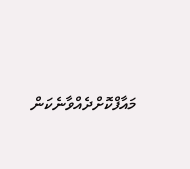މައާފްކޮށްދެއްވާނެކަން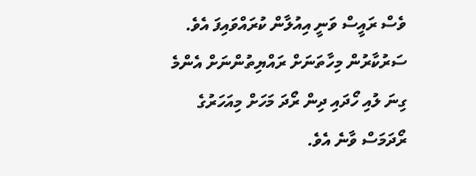ވެސް ރައީސް ވަނީ އިއުލާން ކުރައްވައިފަ އެވެ. ސަރުކާރުން މިހާތަނަށް ރައްޔިތުންނަށް އެންމެ ގިނަ ލުއި ހޯދައި ދިން ރޯދަ މަހަށް މިއަހަރުގެ ރޯދަމަސް ވާނެ އެވެ.